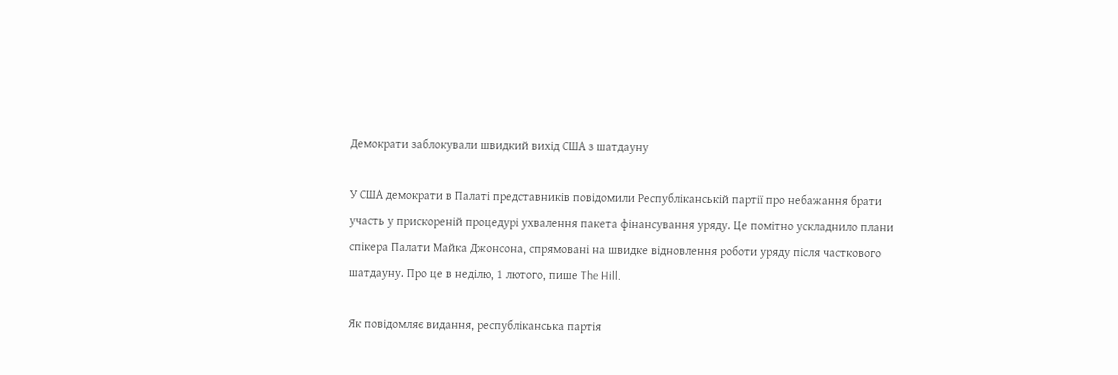Демократи заблокували швидкий вихід США з шатдауну

У США демократи в Палаті представників повідомили Республіканській партії про небажання брати участь у прискореній процедурі ухвалення пакета фінансування уряду. Це помітно ускладнило плани спікера Палати Майка Джонсона, спрямовані на швидке відновлення роботи уряду після часткового шатдауну. Про це в неділю, 1 лютого, пише The Hill.

Як повідомляє видання, республіканська партія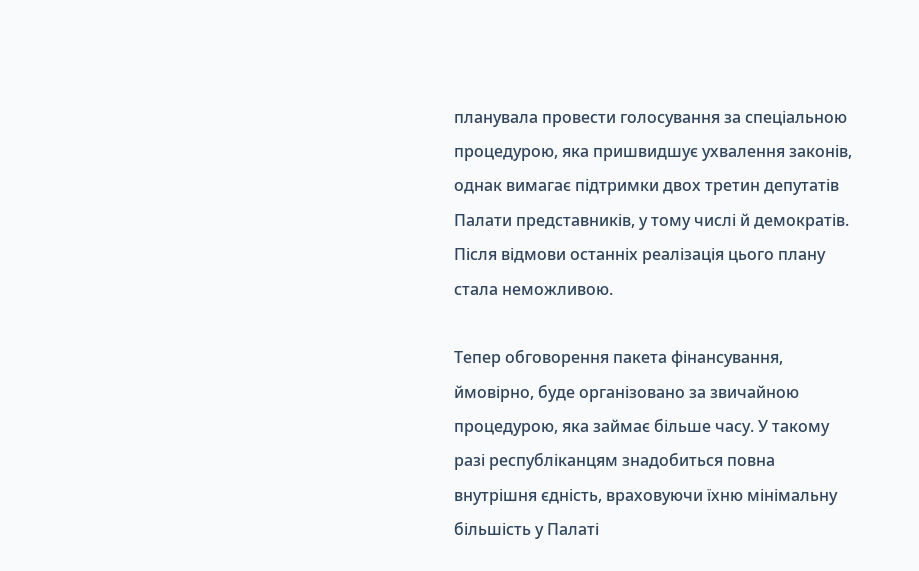планувала провести голосування за спеціальною процедурою, яка пришвидшує ухвалення законів, однак вимагає підтримки двох третин депутатів Палати представників, у тому числі й демократів. Після відмови останніх реалізація цього плану стала неможливою.

Тепер обговорення пакета фінансування, ймовірно, буде організовано за звичайною процедурою, яка займає більше часу. У такому разі республіканцям знадобиться повна внутрішня єдність, враховуючи їхню мінімальну більшість у Палаті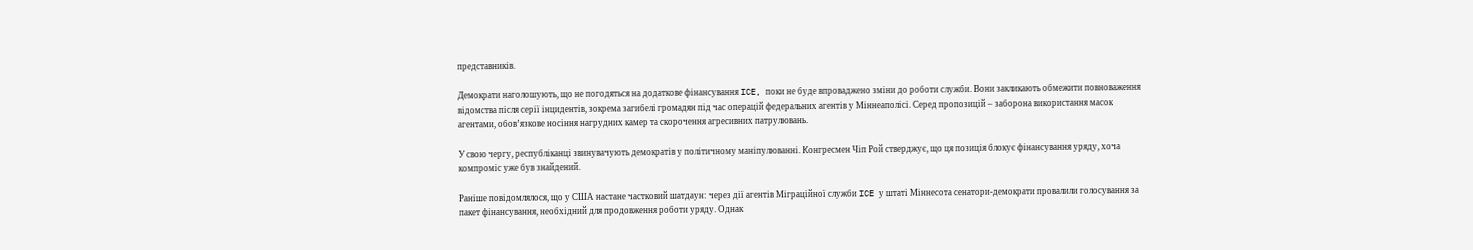представників.

Демократи наголошують, що не погодяться на додаткове фінансування ICE, поки не буде впроваджено зміни до роботи служби. Вони закликають обмежити повноваження відомства після серії інцидентів, зокрема загибелі громадян під час операцій федеральних агентів у Міннеаполісі. Серед пропозицій – заборона використання масок агентами, обов’язкове носіння нагрудних камер та скорочення агресивних патрулювань.

У свою чергу, республіканці звинувачують демократів у політичному маніпулюванні. Конгресмен Чіп Рой стверджує, що ця позиція блокує фінансування уряду, хоча компроміс уже був знайдений.

Раніше повідомлялося, що у США настане частковий шатдаун: через дії агентів Міграційної служби ICE у штаті Міннесота сенатори-демократи провалили голосування за пакет фінансування, необхідний для продовження роботи уряду. Однак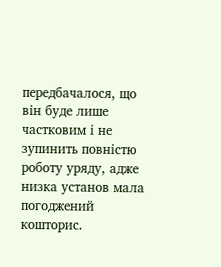передбачалося, що він буде лише частковим і не зупинить повністю роботу уряду, адже низка установ мала погоджений кошторис.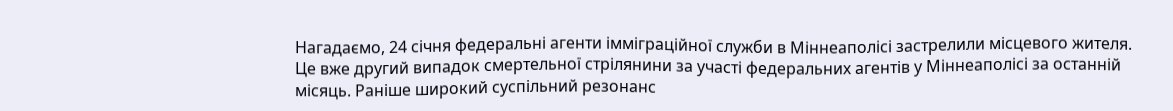Нагадаємо, 24 січня федеральні агенти імміграційної служби в Міннеаполісі застрелили місцевого жителя. Це вже другий випадок смертельної стрілянини за участі федеральних агентів у Міннеаполісі за останній місяць. Раніше широкий суспільний резонанс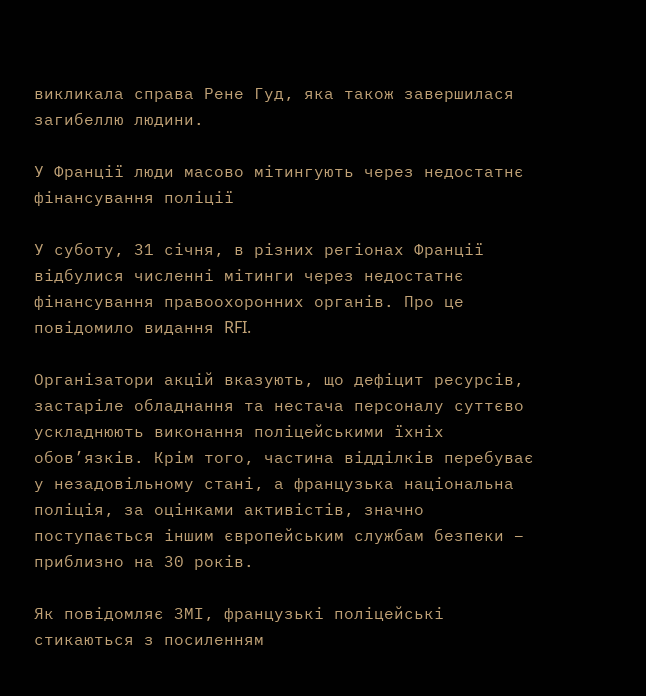викликала справа Рене Гуд, яка також завершилася загибеллю людини.

У Франції люди масово мітингують через недостатнє фінансування поліції

У суботу, 31 січня, в різних регіонах Франції відбулися численні мітинги через недостатнє фінансування правоохоронних органів. Про це повідомило видання RFI.

Організатори акцій вказують, що дефіцит ресурсів, застаріле обладнання та нестача персоналу суттєво ускладнюють виконання поліцейськими їхніх обов’язків. Крім того, частина відділків перебуває у незадовільному стані, а французька національна поліція, за оцінками активістів, значно поступається іншим європейським службам безпеки – приблизно на 30 років.

Як повідомляє ЗМІ, французькі поліцейські стикаються з посиленням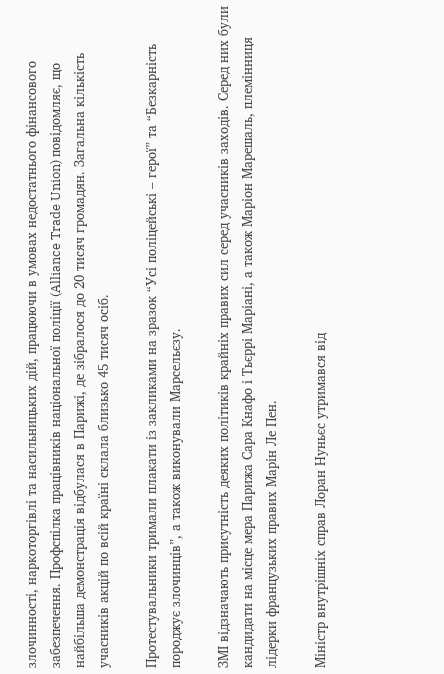злочинності, наркоторгівлі та насильницьких дій, працюючи в умовах недостатнього фінансового забезпечення. Профспілка працівників національної поліції (Alliance Trade Union) повідомляє, що найбільша демонстрація відбулася в Парижі, де зібралося до 20 тисяч громадян. Загальна кількість учасників акцій по всій країні склала близько 45 тисяч осіб.

Протестувальники тримали плакати із закликами на зразок “Усі поліцейські – герої” та “Безкарність породжує злочинців”, а також виконували Марсельєзу.

ЗМІ відзначають присутність деяких політиків крайніх правих сил серед учасників заходів. Серед них були кандидати на місце мера Парижа Сара Кнафо і Тьєррі Маріані, а також Маріон Марешаль, племінниця лідерки французьких правих Марін Ле Пен.

Міністр внутрішніх справ Лоран Нуньєс утримався від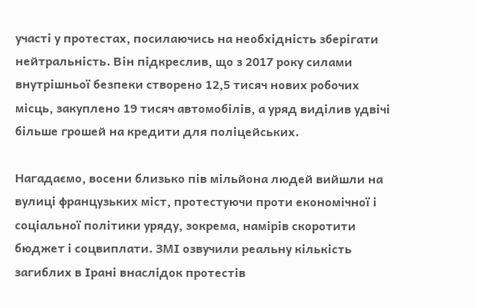участі у протестах, посилаючись на необхідність зберігати нейтральність. Він підкреслив, що з 2017 року силами внутрішньої безпеки створено 12,5 тисяч нових робочих місць, закуплено 19 тисяч автомобілів, а уряд виділив удвічі більше грошей на кредити для поліцейських.

Нагадаємо, восени близько пів мільйона людей вийшли на вулиці французьких міст, протестуючи проти економічної і соціальної політики уряду, зокрема, намірів скоротити бюджет і соцвиплати. ЗМІ озвучили реальну кількість загиблих в Ірані внаслідок протестів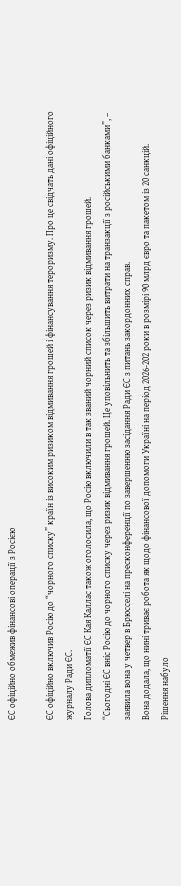ЄС офіційно обмежив фінансові операції з Росією

ЄС офіційно включив Росію до “чорного списку” країн із високим ризиком відмивання грошей і фінансування тероризму. Про це свідчать дані офіційного журналу Ради ЄС.
Голова дипломатії ЄС Кая Каллас також оголосила, що Росію включили в так званий чорний список через ризик відмивання грошей.
“Сьогодні ЄС вніс Росію до чорного списку через ризик відмивання грошей. Це уповільнить та збільшить витрати на транзакції з російськими банками”, – заявила вона у четвер в Брюсселі на пресконференції по завершенню засідання Ради ЄС з питань закордонних справ.
Вона додала, що нині триває робота як щодо фінансової допомоги Україні на період 2026-202 роки в розмірі 90 млрд євро та пакетом із 20 санкцій.
Рішення набуло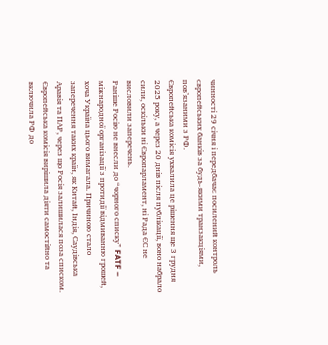чинності 29 січня і передбачає посилений контроль європейських банків за будь-якими транзакціями, пов’язаними з РФ.
Європейська комісія ухвалила це рішення ще 3 грудня 2025 року, а через 20 днів після публікації, воно набрало сили, оскільки ні Європарламент, ні Рада ЄС не висловили заперечень.
Раніше Росію не внесли до “чорного списку” FATF – міжнародної організації з протидії відмиванню грошей, хоча Україна цього вимагала. Причиною стало заперечення таких країн, як Китай, Індія, Саудівська Аравія та ПАР, через що Росія залишилася поза списком.
Європейська комісія вирішила діяти самостійно та включила РФ до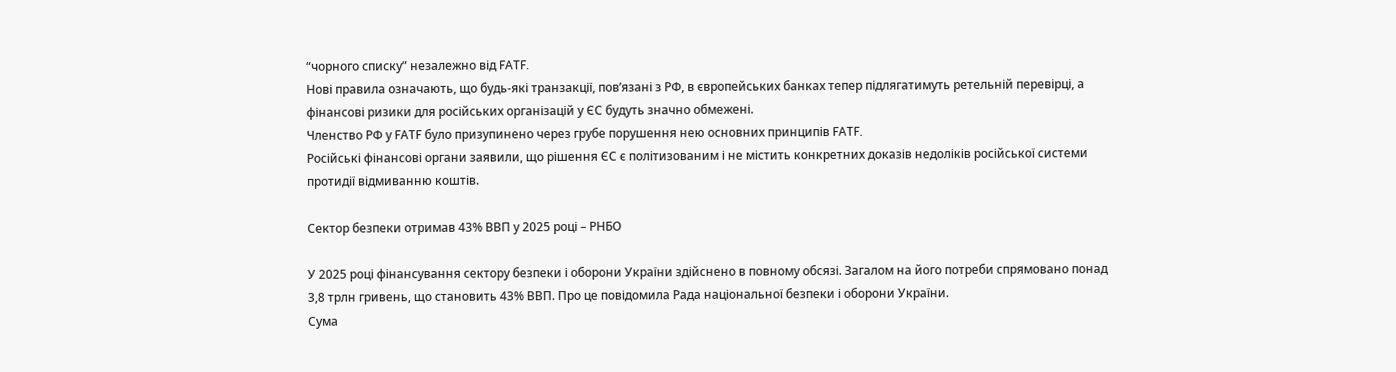“чорного списку” незалежно від FATF.
Нові правила означають, що будь-які транзакції, пов’язані з РФ, в європейських банках тепер підлягатимуть ретельній перевірці, а фінансові ризики для російських організацій у ЄС будуть значно обмежені.
Членство РФ у FATF було призупинено через грубе порушення нею основних принципів FATF.
Російські фінансові органи заявили, що рішення ЄС є політизованим і не містить конкретних доказів недоліків російської системи протидії відмиванню коштів.

Сектор безпеки отримав 43% ВВП у 2025 році – РНБО

У 2025 році фінансування сектору безпеки і оборони України здійснено в повному обсязі. Загалом на його потреби спрямовано понад 3,8 трлн гривень, що становить 43% ВВП. Про це повідомила Рада національної безпеки і оборони України.
Сума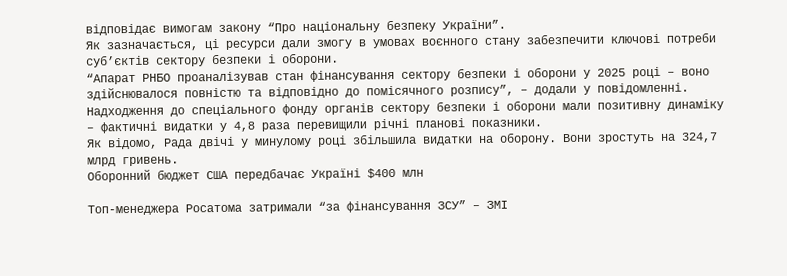відповідає вимогам закону “Про національну безпеку України”.
Як зазначається, ці ресурси дали змогу в умовах воєнного стану забезпечити ключові потреби суб’єктів сектору безпеки і оборони.
“Апарат РНБО проаналізував стан фінансування сектору безпеки і оборони у 2025 році – воно здійснювалося повністю та відповідно до помісячного розпису”, – додали у повідомленні.
Надходження до спеціального фонду органів сектору безпеки і оборони мали позитивну динаміку – фактичні видатки у 4,8 раза перевищили річні планові показники.
Як відомо, Рада двічі у минулому році збільшила видатки на оборону. Вони зростуть на 324,7 млрд гривень.
Оборонний бюджет США передбачає Україні $400 млн

Топ-менеджера Росатома затримали “за фінансування ЗСУ” – ЗМІ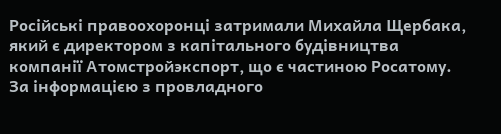Російські правоохоронці затримали Михайла Щербака, який є директором з капітального будівництва компанії Атомстройэкспорт, що є частиною Росатому. За інформацією з провладного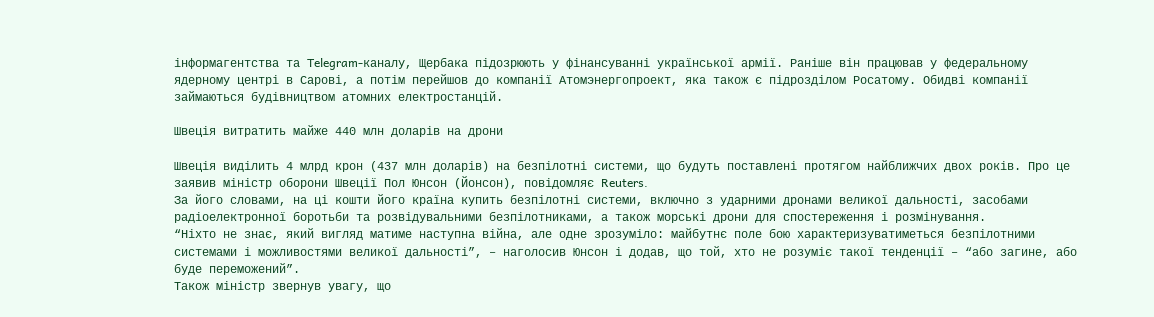інформагентства та Telegram-каналу, Щербака підозрюють у фінансуванні української армії. Раніше він працював у федеральному ядерному центрі в Сарові, а потім перейшов до компанії Атомэнергопроект, яка також є підрозділом Росатому. Обидві компанії займаються будівництвом атомних електростанцій.

Швеція витратить майже 440 млн доларів на дрони

Швеція виділить 4 млрд крон (437 млн доларів) на безпілотні системи, що будуть поставлені протягом найближчих двох років. Про це заявив міністр оборони Швеції Пол Юнсон (Йонсон), повідомляє Reuters.
За його словами, на ці кошти його країна купить безпілотні системи, включно з ударними дронами великої дальності, засобами радіоелектронної боротьби та розвідувальними безпілотниками, а також морські дрони для спостереження і розмінування.
“Ніхто не знає, який вигляд матиме наступна війна, але одне зрозуміло: майбутнє поле бою характеризуватиметься безпілотними системами і можливостями великої дальності”, – наголосив Юнсон і додав, що той, хто не розуміє такої тенденції – “або загине, або буде переможений”.
Також міністр звернув увагу, що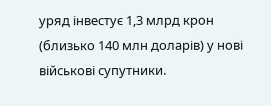уряд інвестує 1,3 млрд крон (близько 140 млн доларів) у нові військові супутники.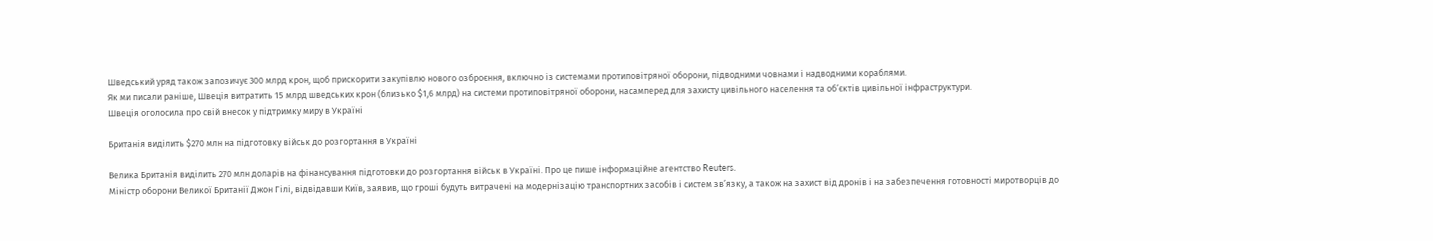Шведський уряд також запозичує 300 млрд крон, щоб прискорити закупівлю нового озброєння, включно із системами протиповітряної оборони, підводними човнами і надводними кораблями.
Як ми писали раніше, Швеція витратить 15 млрд шведських крон (близько $1,6 млрд) на системи протиповітряної оборони, насамперед для захисту цивільного населення та об’єктів цивільної інфраструктури.
Швеція оголосила про свій внесок у підтримку миру в Україні

Британія виділить $270 млн на підготовку військ до розгортання в Україні

Велика Британія виділить 270 млн доларів на фінансування підготовки до розгортання військ в Україні. Про це пише інформаційне агентство Reuters.
Міністр оборони Великої Британії Джон Гілі, відвідавши Київ, заявив, що гроші будуть витрачені на модернізацію транспортних засобів і систем зв’язку, а також на захист від дронів і на забезпечення готовності миротворців до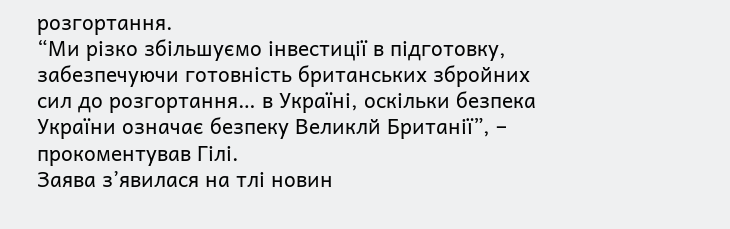розгортання.
“Ми різко збільшуємо інвестиції в підготовку, забезпечуючи готовність британських збройних сил до розгортання… в Україні, оскільки безпека України означає безпеку Великлй Британії”, – прокоментував Гілі.
Заява з’явилася на тлі новин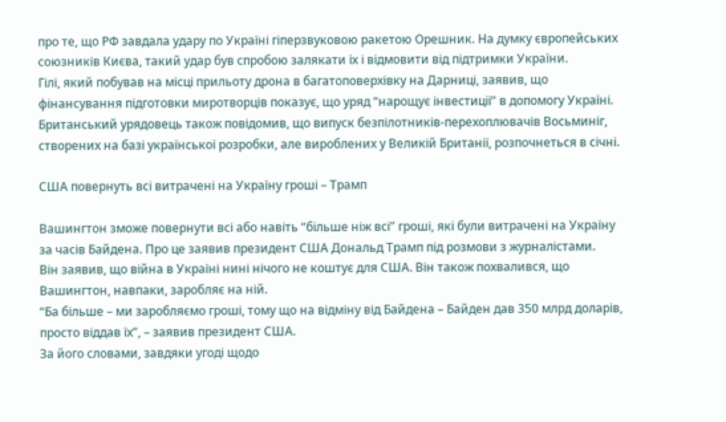про те, що РФ завдала удару по Україні гіперзвуковою ракетою Орешник. На думку європейських союзників Києва, такий удар був спробою залякати їх і відмовити від підтримки України.
Гілі, який побував на місці прильоту дрона в багатоповерхівку на Дарниці, заявив, що фінансування підготовки миротворців показує, що уряд “нарощує інвестиції” в допомогу Україні.
Британський урядовець також повідомив, що випуск безпілотників-перехоплювачів Восьминіг, створених на базі української розробки, але вироблених у Великій Британії, розпочнеться в січні.

США повернуть всі витрачені на Україну гроші – Трамп

Вашингтон зможе повернути всі або навіть “більше ніж всі” гроші, які були витрачені на Україну за часів Байдена. Про це заявив президент США Дональд Трамп під розмови з журналістами.
Він заявив, що війна в Україні нині нічого не коштує для США. Він також похвалився, що Вашингтон, навпаки, заробляє на ній.
“Ба більше – ми заробляємо гроші, тому що на відміну від Байдена – Байден дав 350 млрд доларів, просто віддав їх”, – заявив президент США.
За його словами, завдяки угоді щодо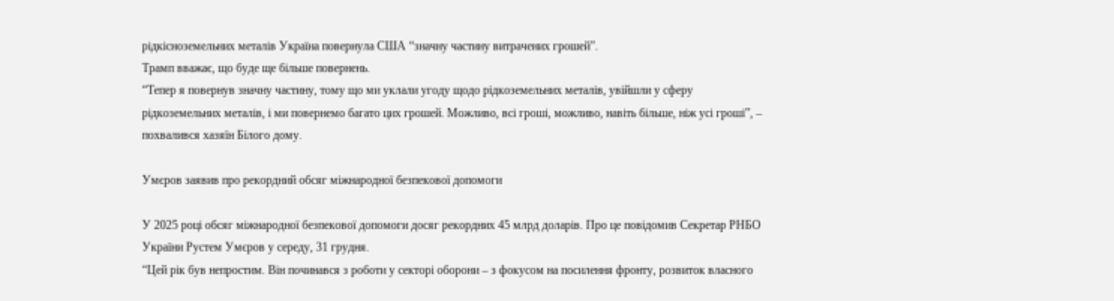рідкісноземельних металів Україна повернула США “значну частину витрачених грошей”.
Трамп вважає, що буде ще більше повернень.
“Тепер я повернув значну частину, тому що ми уклали угоду щодо рідкоземельних металів, увійшли у сферу рідкоземельних металів, і ми повернемо багато цих грошей. Можливо, всі гроші, можливо, навіть більше, ніж усі гроші”, – похвалився хазяїн Білого дому.

Умєров заявив про рекордний обсяг міжнародної безпекової допомоги

У 2025 році обсяг міжнародної безпекової допомоги досяг рекордних 45 млрд доларів. Про це повідомив Секретар РНБО України Рустем Умєров у середу, 31 грудня.
“Цей рік був непростим. Він починався з роботи у секторі оборони – з фокусом на посилення фронту, розвиток власного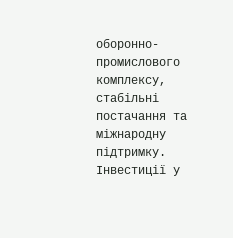оборонно-промислового комплексу, стабільні постачання та міжнародну підтримку. Інвестиції у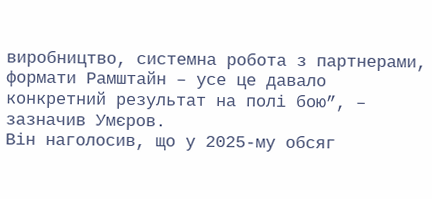виробництво, системна робота з партнерами, формати Рамштайн – усе це давало конкретний результат на полі бою”, – зазначив Умєров.
Він наголосив, що у 2025-му обсяг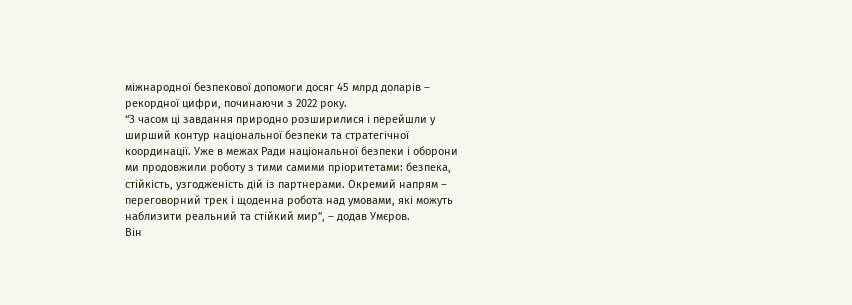міжнародної безпекової допомоги досяг 45 млрд доларів – рекордної цифри, починаючи з 2022 року.
“З часом ці завдання природно розширилися і перейшли у ширший контур національної безпеки та стратегічної координації. Уже в межах Ради національної безпеки і оборони ми продовжили роботу з тими самими пріоритетами: безпека, стійкість, узгодженість дій із партнерами. Окремий напрям – переговорний трек і щоденна робота над умовами, які можуть наблизити реальний та стійкий мир”, – додав Умєров.
Він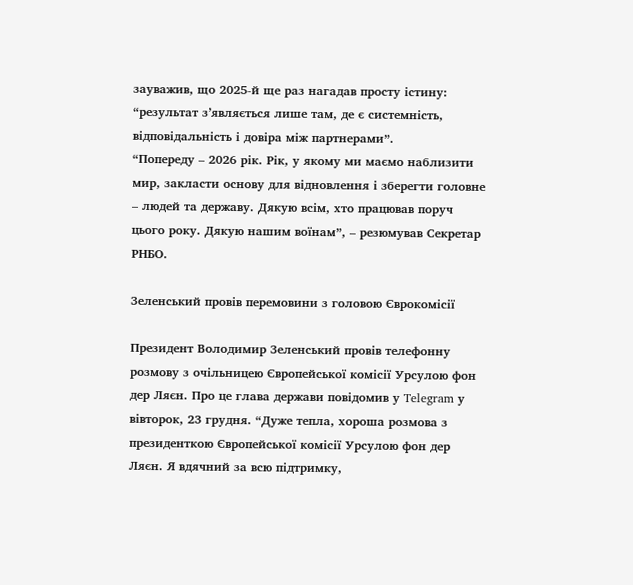зауважив, що 2025-й ще раз нагадав просту істину: “результат зʼявляється лише там, де є системність, відповідальність і довіра між партнерами”.
“Попереду – 2026 рік. Рік, у якому ми маємо наблизити мир, закласти основу для відновлення і зберегти головне – людей та державу. Дякую всім, хто працював поруч цього року. Дякую нашим воїнам”, – резюмував Секретар РНБО.

Зеленський провів перемовини з головою Єврокомісії

Президент Володимир Зеленський провів телефонну розмову з очільницею Європейської комісії Урсулою фон дер Ляєн. Про це глава держави повідомив у Telegram у вівторок, 23 грудня. “Дуже тепла, хороша розмова з президенткою Європейської комісії Урсулою фон дер Ляєн. Я вдячний за всю підтримку,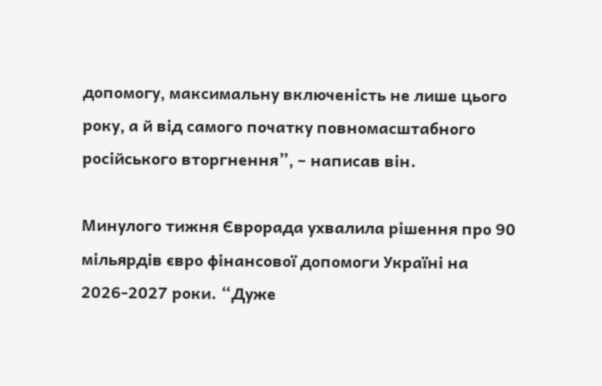допомогу, максимальну включеність не лише цього року, а й від самого початку повномасштабного російського вторгнення”, – написав він.

Минулого тижня Єврорада ухвалила рішення про 90 мільярдів євро фінансової допомоги Україні на 2026-2027 роки. “Дуже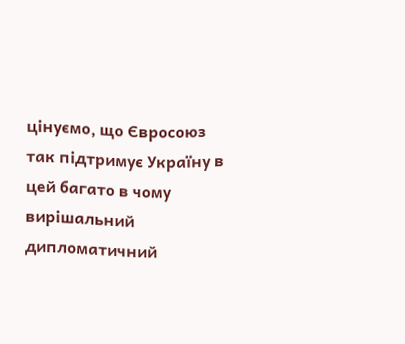цінуємо, що Євросоюз так підтримує Україну в цей багато в чому вирішальний дипломатичний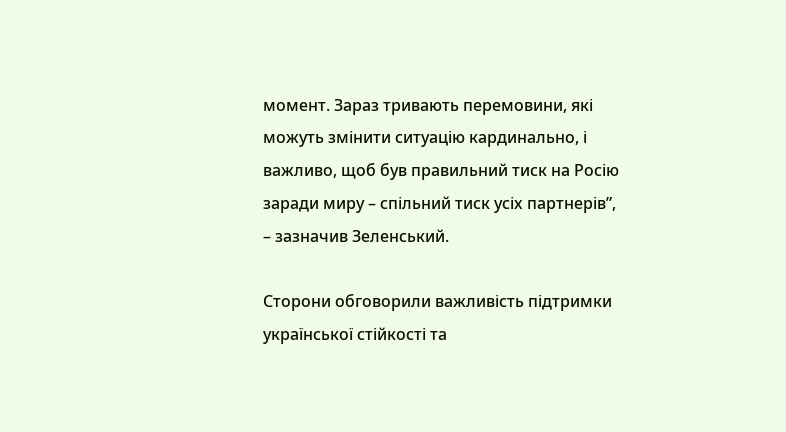момент. Зараз тривають перемовини, які можуть змінити ситуацію кардинально, і важливо, щоб був правильний тиск на Росію заради миру – спільний тиск усіх партнерів”, – зазначив Зеленський.

Сторони обговорили важливість підтримки української стійкості та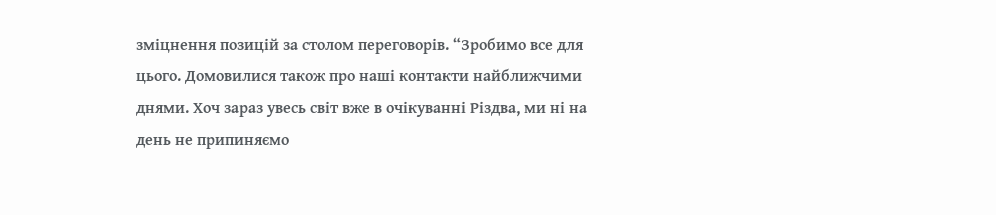зміцнення позицій за столом переговорів. “Зробимо все для цього. Домовилися також про наші контакти найближчими днями. Хоч зараз увесь світ вже в очікуванні Різдва, ми ні на день не припиняємо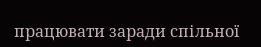працювати заради спільної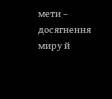мети – досягнення миру й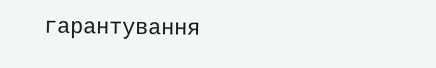гарантування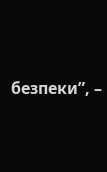безпеки”, –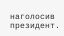наголосив президент.